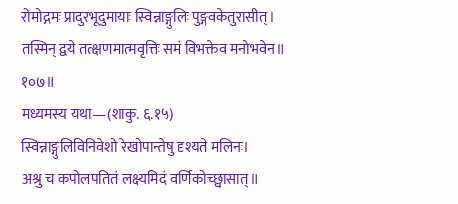रोमोद्गमः प्रादुरभूदुमायाः स्विन्नाङ्गुलिः पुङ्गवकेतुरासीत्।
तस्मिन् द्वये तत्क्षणमात्मवृत्तिः समं विभक्तेव मनोभवेन॥ १०७॥
मध्यमस्य यथा—(शाकु. ६.१५)
स्विन्नाङ्गुलिविनिवेशो रेखोपान्तेषु दृश्यते मलिनः।
अश्रु च कपोलपतितं लक्ष्यमिदं वर्णिकोच्छ्वासात्॥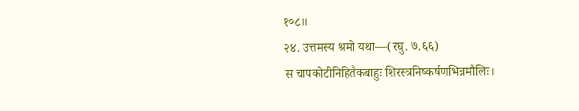१०८॥
२४. उत्तमस्य श्रमो यथा—(रघु. ७.६६)
स चापकोटीनिहितैकबाहुः शिरस्त्रनिष्कर्षणभिन्नमौलिः।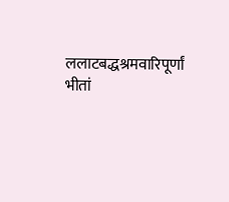ललाटबद्धश्रमवारिपूर्णां भीतां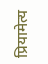प्रियामेत्य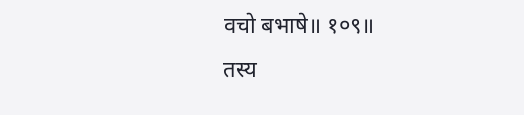वचो बभाषे॥ १०९॥
तस्य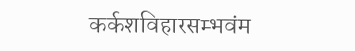कर्कशविहारसम्भवंम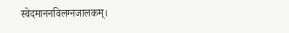स्वेदमाननविलग्नजालकम्।